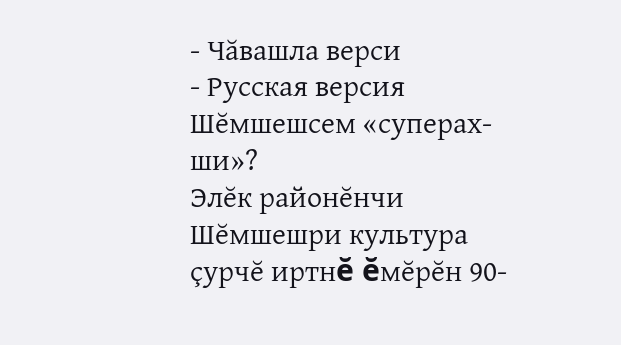- Чăвашла верси
- Русская версия
Шĕмшешсем «суперах-ши»?
Элĕк районĕнчи Шĕмшешри культура çурчĕ иртнĕ ĕмĕрĕн 90-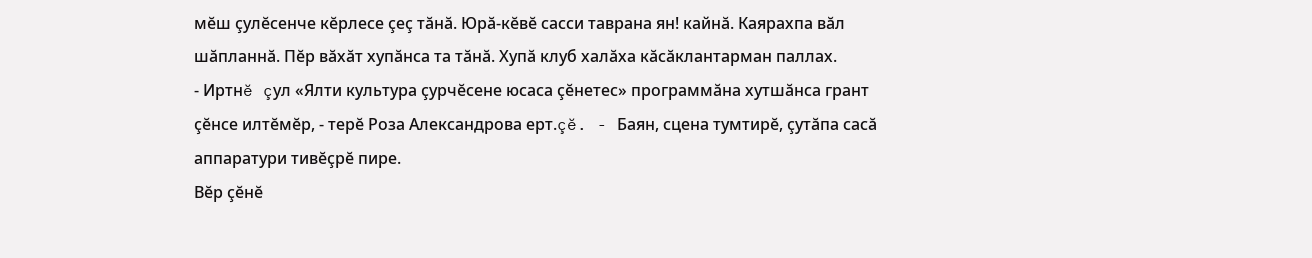мĕш çулĕсенче кĕрлесе çеç тăнă. Юрă-кĕвĕ сасси таврана ян! кайнă. Каярахпа вăл шăпланнă. Пĕр вăхăт хупăнса та тăнă. Хупă клуб халăха кăсăклантарман паллах.
- Иртнĕ çул «Ялти культура çурчĕсене юсаса çĕнетес» программăна хутшăнса грант çĕнсе илтĕмĕр, - терĕ Роза Александрова ерт.çĕ. - Баян, сцена тумтирĕ, çутăпа сасă аппаратури тивĕçрĕ пире.
Вĕр çĕнĕ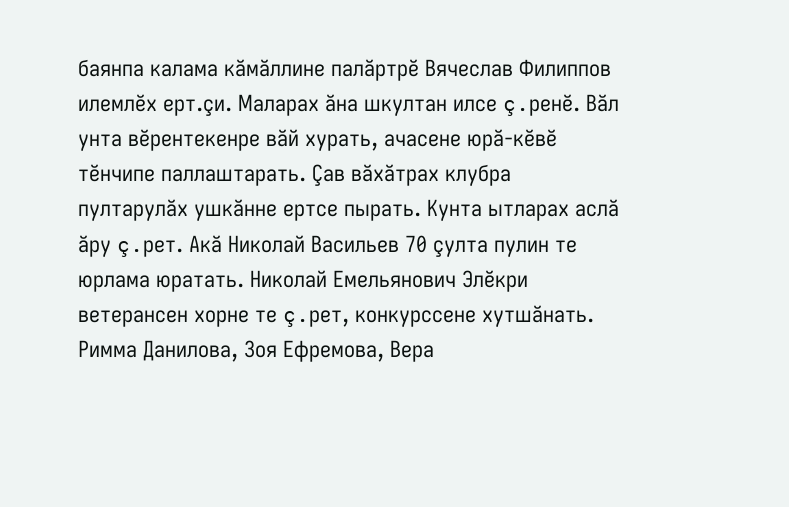баянпа калама кăмăллине палăртрĕ Вячеслав Филиппов илемлĕх ерт.çи. Маларах ăна шкултан илсе ç.ренĕ. Вăл унта вĕрентекенре вăй хурать, ачасене юрă-кĕвĕ тĕнчипе паллаштарать. Çав вăхăтрах клубра пултарулăх ушкăнне ертсе пырать. Кунта ытларах аслă ăру ç.рет. Акă Николай Васильев 70 çулта пулин те юрлама юратать. Николай Емельянович Элĕкри ветерансен хорне те ç.рет, конкурссене хутшăнать. Римма Данилова, Зоя Ефремова, Вера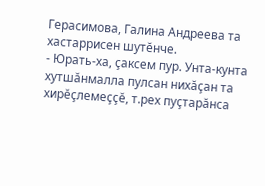Герасимова, Галина Андреева та хастаррисен шутĕнче.
- Юрать-ха, çаксем пур. Унта-кунта хутшăнмалла пулсан нихăçан та хирĕçлемеççĕ, т.рех пуçтарăнса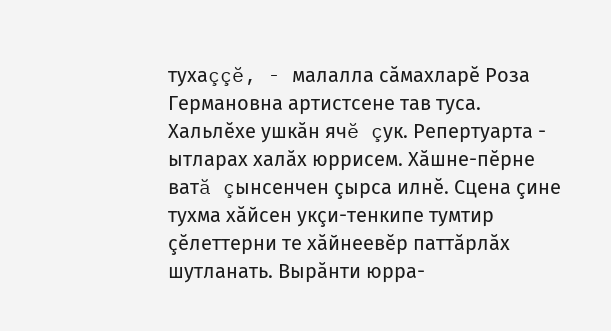тухаççĕ, - малалла сăмахларĕ Роза Германовна артистсене тав туса.
Хальлĕхе ушкăн ячĕ çук. Репертуарта - ытларах халăх юррисем. Хăшне-пĕрне ватă çынсенчен çырса илнĕ. Сцена çине тухма хăйсен укçи-тенкипе тумтир çĕлеттерни те хăйнеевĕр паттăрлăх шутланать. Вырăнти юрра-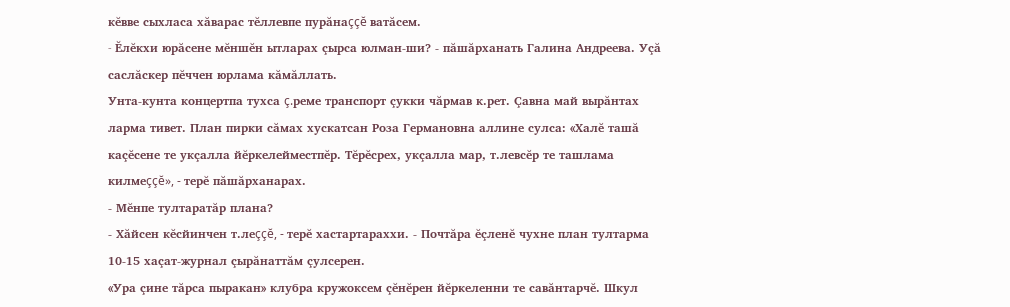кĕвве сыхласа хăварас тĕллевпе пурăнаççĕ ватăсем.
- Ĕлĕкхи юрăсене мĕншĕн ытларах çырса юлман-ши? - пăшăрханать Галина Андреева. Уçă саслăскер пĕччен юрлама кăмăллать.
Унта-кунта концертпа тухса ç.реме транспорт çукки чăрмав к.рет. Çавна май вырăнтах ларма тивет. План пирки сăмах хускатсан Роза Германовна аллине сулса: «Халĕ ташă каçĕсене те укçалла йĕркелейместпĕр. Тĕрĕсрех, укçалла мар, т.левсĕр те ташлама килмеççĕ», - терĕ пăшăрханарах.
- Мĕнпе тултаратăр плана?
- Хăйсен кĕсйинчен т.леççĕ, - терĕ хастартараххи. - Почтăра ĕçленĕ чухне план тултарма 10-15 хаçат-журнал çырăнаттăм çулсерен.
«Ура çине тăрса пыракан» клубра кружоксем çĕнĕрен йĕркеленни те савăнтарчĕ. Шкул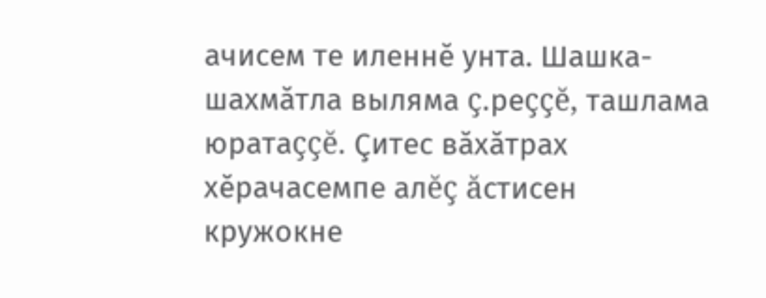ачисем те иленнĕ унта. Шашка-шахмăтла выляма ç.реççĕ, ташлама юратаççĕ. Çитес вăхăтрах хĕрачасемпе алĕç ăстисен кружокне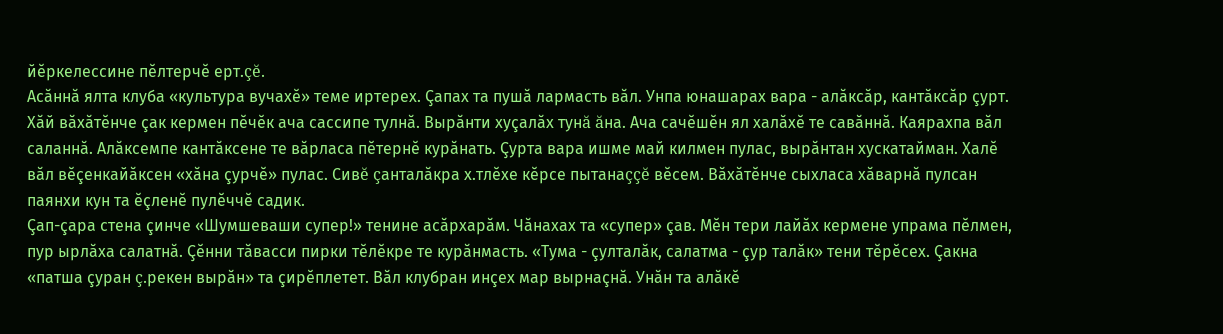йĕркелессине пĕлтерчĕ ерт.çĕ.
Асăннă ялта клуба «культура вучахĕ» теме иртерех. Çапах та пушă лармасть вăл. Унпа юнашарах вара - алăксăр, кантăксăр çурт. Хăй вăхăтĕнче çак кермен пĕчĕк ача сассипе тулнă. Вырăнти хуçалăх тунă ăна. Ача сачĕшĕн ял халăхĕ те савăннă. Каярахпа вăл саланнă. Алăксемпе кантăксене те вăрласа пĕтернĕ курăнать. Çурта вара ишме май килмен пулас, вырăнтан хускатайман. Халĕ вăл вĕçенкайăксен «хăна çурчĕ» пулас. Сивĕ çанталăкра х.тлĕхе кĕрсе пытанаççĕ вĕсем. Вăхăтĕнче сыхласа хăварнă пулсан паянхи кун та ĕçленĕ пулĕччĕ садик.
Çап-çара стена çинче «Шумшеваши супер!» тенине асăрхарăм. Чăнахах та «супер» çав. Мĕн тери лайăх кермене упрама пĕлмен, пур ырлăха салатнă. Çĕнни тăвасси пирки тĕлĕкре те курăнмасть. «Тума - çулталăк, салатма - çур талăк» тени тĕрĕсех. Çакна «патша çуран ç.рекен вырăн» та çирĕплетет. Вăл клубран инçех мар вырнаçнă. Унăн та алăкĕ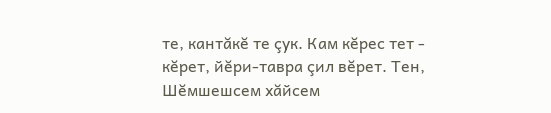те, кантăкĕ те çук. Кам кĕрес тет - кĕрет, йĕри-тавра çил вĕрет. Тен, Шĕмшешсем хăйсем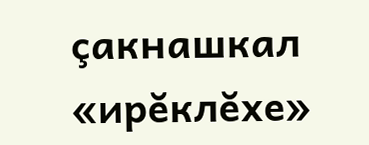çакнашкал «ирĕклĕхе»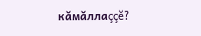кăмăллаççĕ?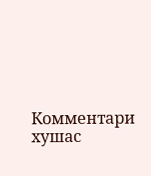Комментари хушас